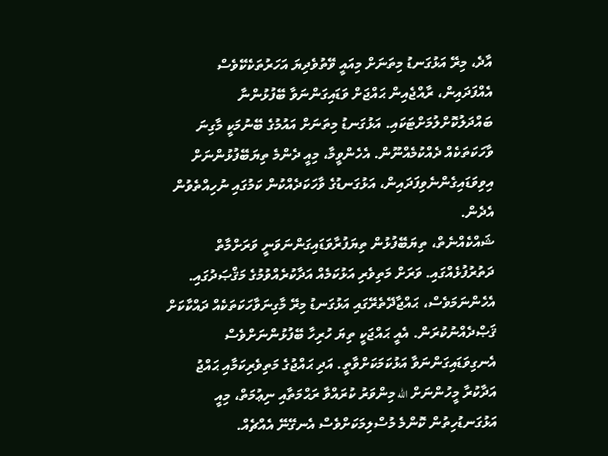އާދެ، މިރޭ އަޅުގަނޑު މިތަނަށް މިއައީ ވޭތުވެދިޔަ އަހަރުތަކެކޭވެސް އެއްފަދައިން، ރާއްޖެއިން ޙައްޖަށް ވަޑައިގަންނަވާ ބޭފުޅުންނާ ބައްދަލުކޮށްލުމަށްޓަކައި. އަޅުގަނޑު މިތަނަށް އައުމުގެ ބޭނުމަކީ މާގިނަ ވާހަކަތަކެއް ދެއްކުމެއްނޫން. އެހެންވީމާ، މިއީ ދެންމެ ތިޔަބޭފުޅުންނަށް އިވިވަޑައިގެންނެވިފަދައިން، އަޅުގަނޑުގެ ވާހަކަދެއްކުން ކަމުގައި ނުހިއްތެވުން އެދެން.
ޝައްކެއްނެތް، ތިޔަބޭފުޅުން ތިޔަފުރާވަޑައިގަންނަވަނީ ވަރަށްމާތް ދަތުރުފުޅެއްގައި. ވަރަށް މަތިވެރި އަޅުކަމެއް އަދާކުރެއްވުމުގެ މަޤްޞަދުގައި. އެހެންނަމަވެސް، ޙައްޖާދޭތެރޭގައި އަޅުގަނޑު މިރޭ މާގިނަވާހަކަތަކެއް ދައްކާކަށް ޤަޞްދެއްނުކުރަން. އެއީ ޙައްޖަކީ ތިޔަ ހުރިހާ ބޭފުޅުންނަށްވެސް އެނގިވަޑައިގަންނަވާ އަޅުކަމަކަށްވާތީ. އަދި ޙައްޖުގެ މަތިވެރިކަމާއި ޙައްޖު އަދާކުރާ މީހުންނަށް الله މިންވަރު ކުރައްވާ ރަޙްމަތާއި ނިޢުމަތް، މިއީ އަޅުގަނޑުހިތުން ކޮންމެ މުސްލިމަކަށްވެސް އެނގޭނޭ އެއްޗެއް.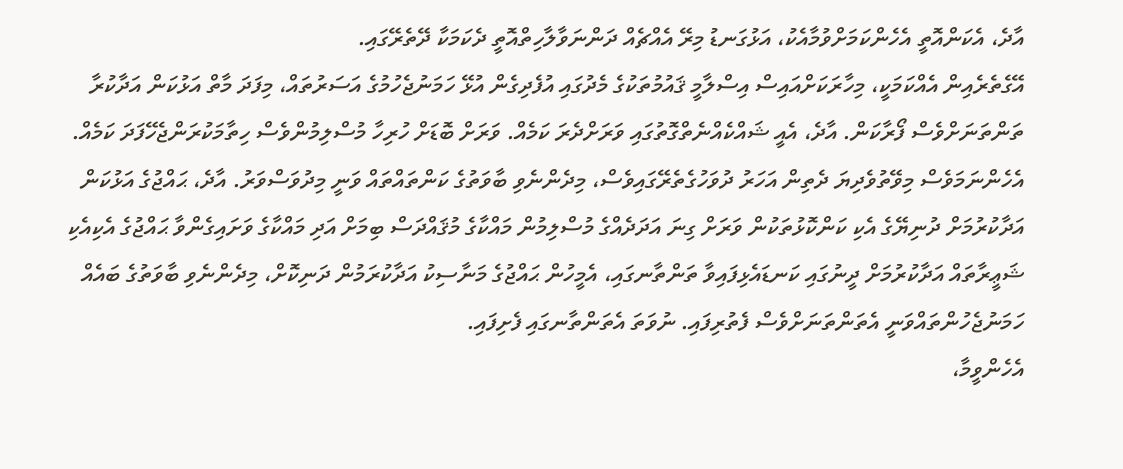އާދެ، އެކަންއޮތީ އެހެންކަމަށްވުމާއެކު، އަޅުގަނޑު މިރޭ އެއްޗެއް ދަންނަވާލާހިތްއޮތީ ދެކަމަކާ ދޭތެރޭގައި.
އޭގެތެރެއިން އެއްކަމަކީ، މިހާރަކަށްއައިސް އިސްލާމީ ޤައުމުތަކުގެ މެދުގައި އުފެދިގެން އުޅޭ ހަމަނުޖެހުމުގެ އަސަރުތައް، މިފަދަ މާތް އަޅުކަން އަދާކުރާ ތަންތަނަށްވެސް ފޯރާކަން. އާދެ، އެއީ ޝައްކެއްނެތްގޮތުގައި ވަރަށްދެރަ ކަމެއް. ވަރަށް ބޮޑަށް ހުރިހާ މުސްލިމުންވެސް ހިތާމަކުރަންޖެހޭފަދަ ކަމެއް. އެހެންނަމަވެސް މިވޭތުވެދިޔަ ދެތިން އަހަރު ދުވަހުގެތެރޭގައިވެސް، މިދެންނެވި ބާވަތުގެ ކަންތައްތައް ވަނީ މިދުވަސްވަރު. އާދެ، ޙައްޖުގެ އަޅުކަން އަދާކުރުމަށް ދުނިޔޭގެ އެކި ކަންކޮޅުތަކުން ވަރަށް ގިނަ އަދަދެއްގެ މުސްލިމުން މައްކާގެ މުޤައްދަސް ބިމަށް އަދި މައްކާގެ ވަށައިގެންވާ ޙައްޖުގެ އެކިއެކި ޝަޢީރާތައް އަދާކުރުމަށް ދީނުގައި ކަނޑައެޅިފައިވާ ތަންތާނގައި، އެމީހުން ޙައްޖުގެ މަނާސިކު އަދާކުރަމުން ދަނިކޮށް، މިދެންނެވި ބާވަތުގެ ބައެއް ހަމަނުޖެހުންތައްވަނީ އެތަންތަނަށްވެސް ފެތުރިފައި. ނުވަތަ އެތަންތާނގައި ފެށިފައި.
އެހެންވީމާ،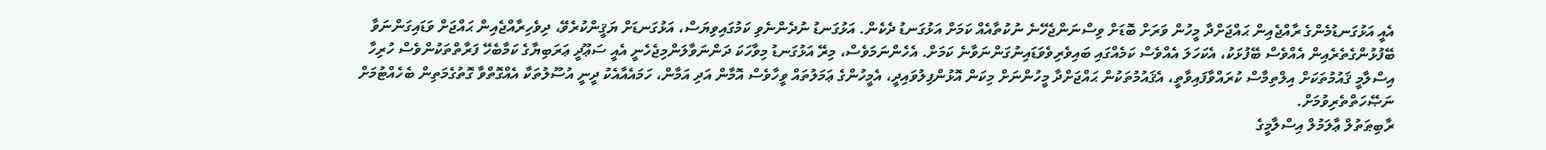އެއީ އަޅުގަނޑުމެންގެ ރާއްޖެއިން ޙައްޖަށްދާ މީހުން ވަރަށް ބޮޑަށް ވިސްނަންޖެހޭނެ ނުކުތާއެއް ކަމަށް އަޅުގަނޑު ދެކެން. އަޅުގަނޑު ނުދެންނެވި ކަމުގައިވިޔަސް، އަޅުގަނޑަށް ޔަޤީންކުރެވޭ، ދިވެހިރާއްޖެއިން ޙައްޖަށް ވަޑައިގަންނަވާ ބޭފުޅުންގެތެރެއިން އެއްވެސް ބޭފުޅަކު، އެކަހަލަ އެއްވެސް ކަމެއްގައި ބައިވެރިވެވަޑައިނުގަންނަވާނެ ކަމަށް. އެހެންނަމަވެސް، މިރޭ އަޅުގަނޑު މިވާހަކަ ދަންނަވާލަންމިޖެހެނީ އެއީ ސަޢޫދީ ޢަރަބިޔާގެ ކަމާބެހޭ ފަރާތްތަކުންވެސް ހުރިހާ އިސްލާމީ ޤައުމުތަކަށް އިލްތިމާސް ކުރައްވާފައިވާތީ، އެޤައުމުތަކުން ޙައްޖަށްދާ މީހުންނަށް މިކަން އޮޅުންފިލުވައިދީ، އެމީހުންގެ ޢަމަލުތައް ވީހާވެސް އޮމާން އަދި އަމާން، ހަމައެއާއެކު ދީނީ އުސޫލުތަކާ އެއްގޮތްވާ ގޮތުގެމަތިން ބެހެއްޓުމަށް ނަޞޭހަތްތެރިވުމަށް.
ރާބިޠަތުލް ޢާލަމުލް އިސްލާމީގެ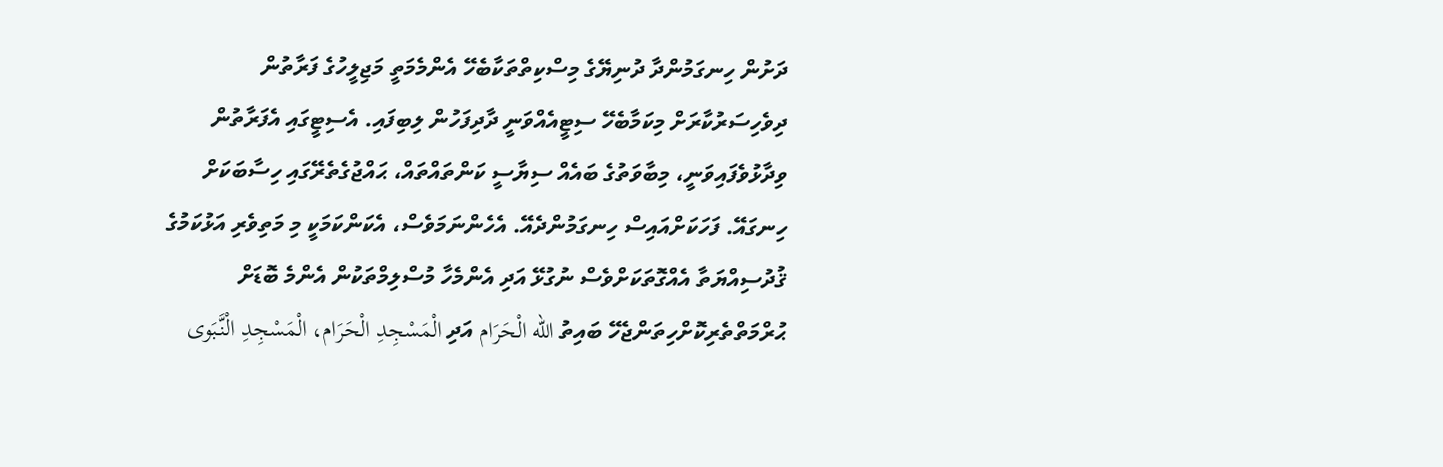ދަށުން ހިނގަމުންދާ ދުނިޔޭގެ މިސްކިތްތަކާބެހޭ އެންމެމަތީ މަޖިލީހުގެ ފަރާތުން ދިވެހިސަރުކާރަށް މިކަމާބެހޭ ސިޓީއެއްވަނީ ދާދިފަހުން ލިބިފައި. އެސިޓީގައި އެފަރާތުން ވިދާޅުވެފައިވަނީ، މިބާވަތުގެ ބައެއް ސިޔާސީ ކަންތައްތައް، ޙައްޖުގެތެރޭގައި ހިސާބަކަށް ހިނގައޭ. ފަހަކަށްއައިސް ހިނގަމުންދެއޭ. އެހެންނަމަވެސް، އެކަންކަމަކީ މި މަތިވެރި އަޅުކަމުގެ ޤުދުސިއްޔަތާ އެއްގޮތަކަށްވެސް ނުގުޅޭ އަދި އެންމެހާ މުސްލިމްތަކުން އެންމެ ބޮޑަށް ޙުރްމަތްތެރިކޮށްހިތަންޖެހޭ ބައިތު الله الْحَرَام އަދި الْمَسْجِدِ الْحَرَام، الْمَسْجِدِ الْنَّبَوى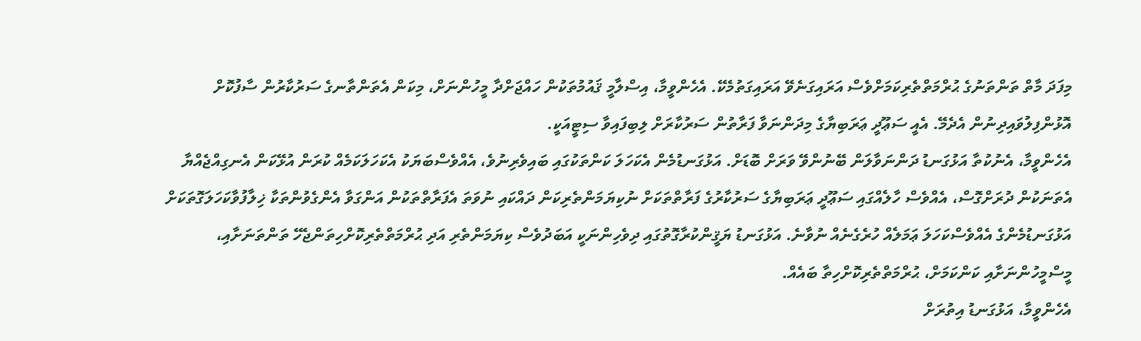މިފަދަ މާތް ތަންތަނުގެ ޙުރްމަތްތެރިކަމަށްވެސް އަރައިގަނެވޭ އަރައިގަތުމެކޭ. އެހެންވީމާ، އިސްލާމީ ޤައުމުތަކުން ހައްޖަށްދާ މީހުންނަށް، މިކަން އެތަންތާނގެ ސަރުކާރުން ސާފުކޮށް އޮޅުންފިލުވައިދިނުން އެދެމޭ. އެއީ ސަޢޫދީ ޢަރަބިޔާގެ މިދަންނަވާ ފަރާތުން ސަރުކާރަށް ލިބިފައިވާ ސިޓީއަކީ.
އެހެންވީމާ، އެނުކުތާ އަޅުގަނޑު ދަންނަވާލަން ބޭނުންވޭ ވަރަށް ބޮޑަށް. އަޅުގަނޑުމެން އެކަހަލަ ކަންތަކުގައި ބައިވެރިނުވެ، އެއްވެސްބަޔަކު އެކަހަލަކަމެއް ކުރަން އުޅޭކަން އެނގިއްޖެއްޔާ އެތަނަކުން ދުރަށްގޮސް، އެއްވެސް ހާލެއްގައި ސަޢޫދީ ޢަރަބިޔާގެ ސަރުކާރުގެ ފަރާތްތަކަށް ނުކިޔަމަންތެރިކަން ދައްކައި ނުވަތަ އެފަރާތްތަކުން އަންގަވާ އެންގެވުންތަކާ ޚިލާފުވާކަހަލަގޮތަކަށް އަޅުގަނޑުމެންގެ އެއްވެސްކަހަލަ ޢަމަލެއް ހުރެގެނެއް ނުވާނެ. އަޅުގަނޑު ޔަޤީންކުރާގޮތުގައި ދިވެހިންނަކީ އަބަދުވެސް ކިޔަމަންތެރި އަދި ޙުރްމަތްތެރިކޮށްހިތަންޖެހޭ ތަންތަނަށާއި، މީސްމީހުންނަށާއި ކަންކަމަށް، ޙުރްމަތްތެރިކޮށްހިތާ ބައެއް.
އެހެންވީމާ، އަޅުގަނޑު އިތުރަށް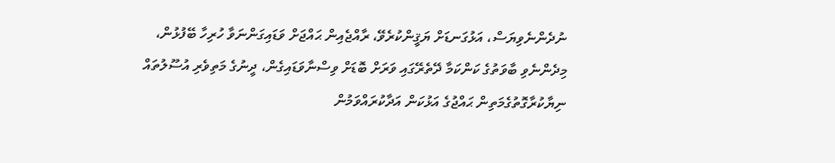ނުދެންނެވިޔަސް، އަޅުގަނޑަށް ޔަޤީންކުރެވޭ، ރާއްޖެއިން ޙައްޖަށް ވަޑައިގަންނަވާ ހުރިހާ ބޭފުޅުން، މިދެންނެވި ބާވަތުގެ ކަންކަމާ ދޭތެރޭގައި ވަރަށް ބޮޑަށް ވިސްނާވަޑައިގެން، ދީނުގެ މަތިވެރި އުސޫލުތައް ނިޔާކުރާގޮތުގެމަތިން ޙައްޖުގެ އަޅުކަން އަދާކުރައްވަމުން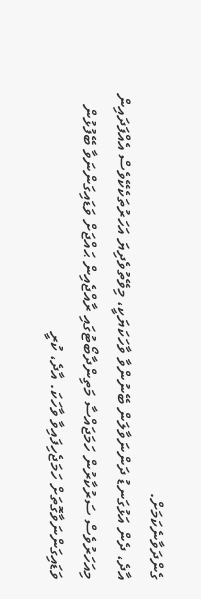ގެންދަވާނެކަމަށް.
އާދެ، ދެން އަޅުގަނޑު ދަންނަވާލަން ބޭނުންވާ ވާހަކަޔަކީ، މިވޭތުވެދިޔަ އަހަރުތަކެކޭވެސް އެއްފަދައިން މިއަހަރުވެސް ސަރުކާރުން ހަމަޖައްސާ މަތިންދާބޯޓުގައި ރާއްޖެއިން ޙައްޖަށް ވަޑައިގަންނަވާ ބޭފުޅުން ވަޑައިގަންނަވާގޮތަށް ހަމަޖެހިފައިވާ ވާހަކަ. އާދެ، ކުރީ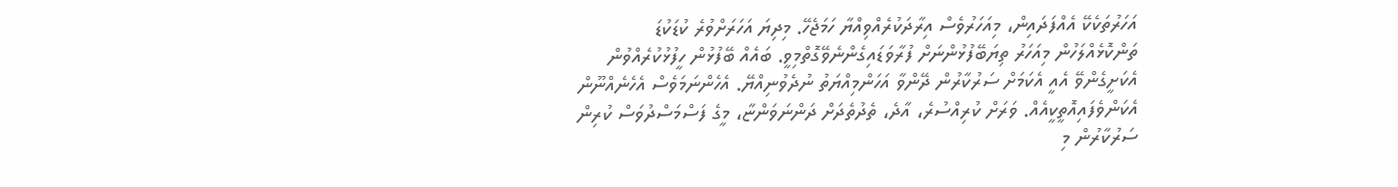އަހަރުތަކެކޭ އެއްފަދައިން، މިއަހަރުވެސް އިރާދަކުރެއްވިއްޔާ ހަމަޖެހޭ. މިދިޔަ އަހަރަށްވުރެ ކުޑަކުޑަ ތަންކޮޅެއްލަހުން މިއަހަރު ތިޔަބޭފުޅުންނަށް ފުރާވަޑައިގެންނެވޭގޮތްމިވީ. ބައެއް ބޭފުޅުން ހީފުޅުކުރެއްވުން އެކަށީގެންވޭ އެއީ އެކަމަށް ސަރުކާރުން ދޭންވާ އަހަންމިއްޔަތު ނުދެވުނިއްޔޭ. އެހެންނަމަވެސް އެހެނެއްނޫން އެކަންވެފައިއޮތީކީއެއް. ވަރަށް ކުރިއްސުރެ، އާދެ، ތެދުތެދަށް ދަންނަވަންޏާ، މީގެ ފަސްމަސްދުވަސް ކުރިން ސަރުކާރުން މި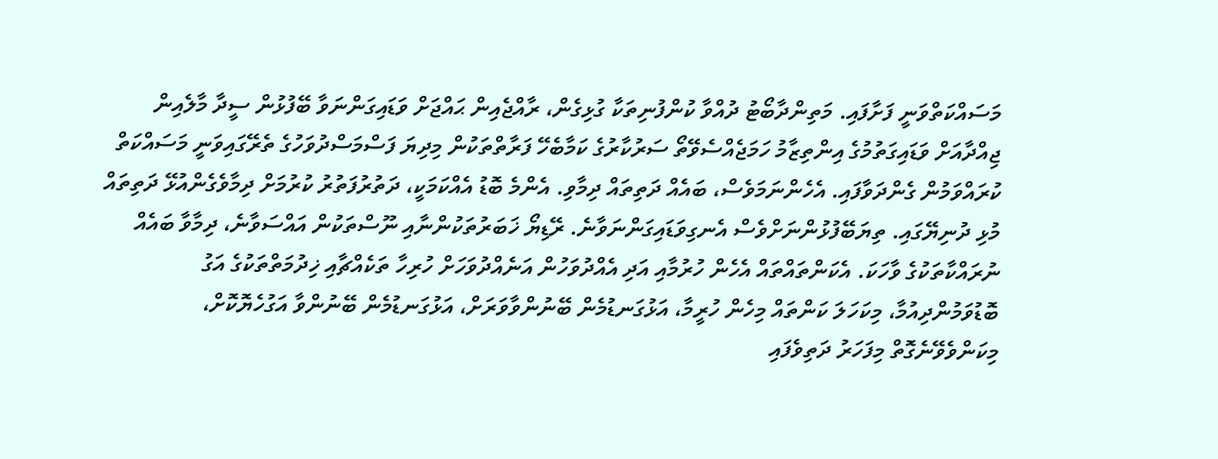މަސައްކަތްވަނީ ފަށާފައި. މަތިންދާބޯޓު ދުއްވާ ކުންފުނިތަކާ ގުޅިގެން، ރާއްޖެއިން ޙައްޖަށް ވަޑައިގަންނަވާ ބޭފުޅުން ސީދާ މާލެއިން ޖިއްދާއަށް ވަޑައިގަތުމުގެ އިންތިޒާމު ހަމަޖެއްސެވޭތޯ ސަރުކާރުގެ ކަމާބެހޭ ފަރާތްތަކުން މިދިޔަ ފަސްމަސްދުވަހުގެ ތެރޭގައިވަނީ މަސައްކަތް ކުރައްވަމުން ގެންދަވާފައި. އެހެންނަމަވެސް، ބައެއް ދަތިތައް ދިމާވި. އެންމެ ބޮޑު އެއްކަމަކީ، ދަތުރުފަތުރު ކުރުމަށް ދިމާވެގެންއުޅޭ ދަތިތައް މުޅި ދުނިޔޭގައި. ތިޔަބޭފުޅުންނަށްވެސް އެނގިވަޑައިގަންނަވާނެ. ރޭޑިޔޯ ޚަބަރުތަކުންނާއި ނޫސްތަކުން އައްސަވާނެ، ދިމާވާ ބައެއް ނުރައްކާތަކުގެ ވާހަކަ. އެކަންތައްތައް އެހެން ހުރުމާއި އަދި އެއްދުވަހުން އަނެއްދުވަހަށް ހުރިހާ ތަކެއްޗާއި ޚިދުމަތްތަކުގެ އަގު ބޮޑުވަމުންދިއުމާ، މިކަހަލަ ކަންތައް މިހެން ހުރީމާ، އަޅުގަނޑުމެން ބޭނުންވާވަރަށް، އަޅުގަނޑުމެން ބޭނުންވާ އަގުހެޔޮކޮށް، މިކަންވެވޭނެގޮތް މިފަހަރު ދަތިވެފައި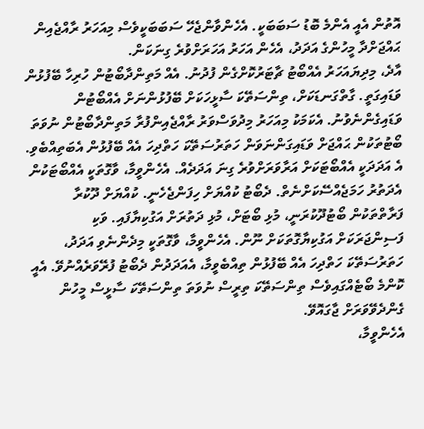އޮތުން އެއީ އެންމެ ބޮޑު ސަބަބަކީ. އެހެންވާންޖެހޭ ސަބަބަކީވެސް މިއަހަރު ރާއްޖެއިން ޙައްޖަށްދާ މީހުންގެ އަދަދު، އެހެން އަހަރު އަހަރަށްވުރެ ގިނަކަން.
އާދެ، މިދިޔައަހަރު އެއްބޯޓު ޗާޓަރުކޮށްގެން ފުދުނު. އެއް މަތިންދާބޯޓުން ހުރިހާ ބޭފުޅުން ވަޑައިގަތީ. ގާތްގަނޑަކަށް، ތިންސަތޭކަ ސާޅީހަކަށް ބޭފުޅުންނަށް އެއްބޯޓުން ވަޑައިގެންނެވުނު. އެކަމަކު މިއަހަރު މިދުވަސްވަރު ރާއްޖެއިންފުރާ މަތިންދާބޯޓުން ނުވަތަ ބޯޓުތަކުން ޙައްޖަށް ވަޑައިގަންނަވަން ހަތަރުސަތޭކަ ހަތްދިހަ އެއް ބޭފުޅުން އެބަތިއްބެވި. އެ އަދަދަކީ އެއްބޯޓަކަށް އަރާވަރަށްވުރެ ގިނަ އަދަދެއް. އެހެންވީމާ، ވާގޮތަކީ އެއްބޯޓަކުން އެދަތުރު ހަމަޖެއްސޭކަށްނެތް. ދެބޯޓު ކުއްޔަށް ހިފަންޖެހެނީ. ކުއްޔަށް ދޫކުރާ ފަރާތްތަކުން ބޯޓުދޫކުރަނީ، މުޅި ބޯޓަށް، މުޅި ދަތުރަށް އަގުކިޔާފައި. ވަކި ފަސިންޖަރަކަށް އަގުކިޔާގޮތަކަށް ނޫން. އެހެންވީމާ، ވާގޮތަކީ މިދެންނެވި އަދަދު، ހަތަރުސަތޭކަ ހަތްދިހަ އެއް ބޭފުޅުން ތިއްބެވީމާ، އެއަދަދުން ދެބޯޓު ފުރޭވަރެއްނުވޭ. އެއީ ކޮންމެ ބޯޓެއްގައިވެސް ތިންސަތޭކަ ތިރީސް ނުވަތަ ތިންސަތޭކަ ސާޅީސް މީހުން ގެންދެވޭވަރަށް ޖާގައޮވޭ.
އެހެންވީމާ،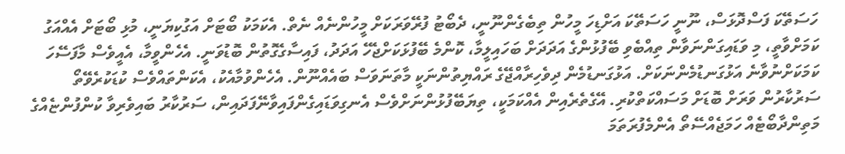ހަސަތޭކަ ފަސްދޮޅަސް، ނޫނީ ހަސަތޭކަ އަށްޑިހަ މީހުން ތިބެގެންނޫނީ، ދެބޯޓު ފުރޭވަރަކަށް މީހުންނެއް ނެތް. އެކަމަކު ބޯޓަށް އަގުކިޔަނީ، މުޅި ބޯޓަށް އެއްއަގު ކަމަށްވާތީ، މި ވަޑައިގަންނަވާން ތިއްބެވި ބޭފުޅުންގެ އަދަދަށް ބަހައިލީމާ، ކޮންމެ ބޭފުޅަކަށްޖެހޭ އަދަދު، ފައިސާގެގޮތުން ބޮޑުވަނީ. އެހެންވީމާ، އެއީވެސް މާފަސޭހަ ކަމަކަށްނުވާނެ އަޅުގަނޑުމެންނަކަށް. އަޅުގަނޑުމެން ދިވެހިރާއްޖޭގެ ރައްޔިތުންނަކީ މާތަނަވަސް ބައެއްނޫން. އެހެންވުމާއެކު، އެކަންތައްވެސް ކުޑަކުރެވޭތޯ ސަރުކާރުން ވަރަށް ބޮޑަށް މަސައްކަތްކުރި. އޭގެތެރެއިން އެއްކަމަކީ، ތިޔަބޭފުޅުންނަށްވެސް އެނގިވަޑައިގެންފައިވާނޭފަދައިން، ސަރުކާރު ބައިވެރިވާ ކުންފުންޏެއްގެ މަތިންދާބޯޓެއް ހަމަޖެއްސޭތޯ އެންމެފުރަތަމަ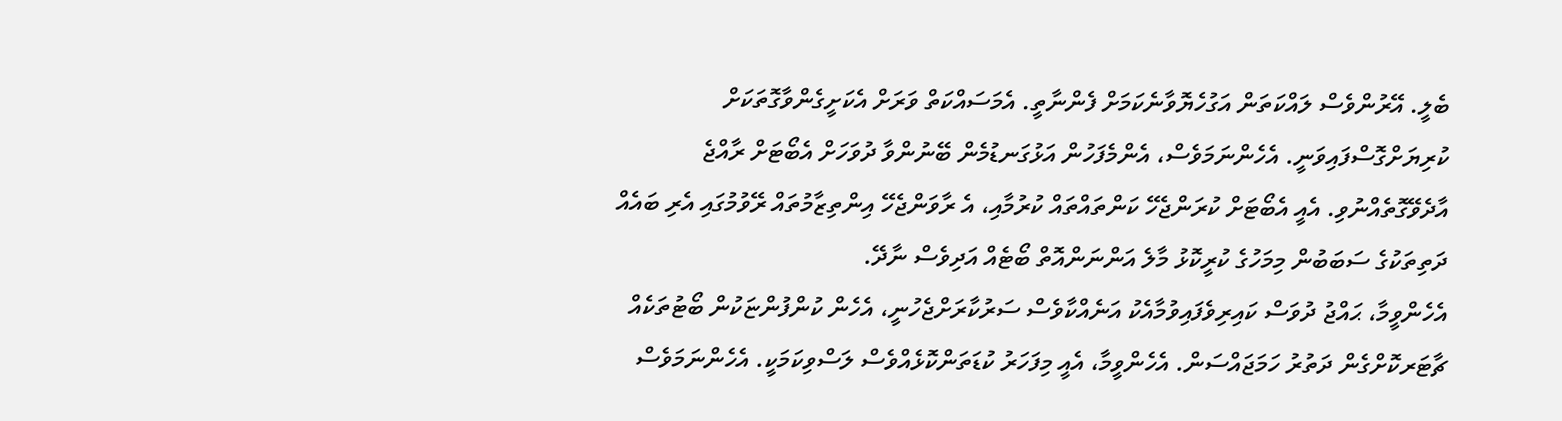ބެލީ. އޭރުންވެސް ލައްކަތަން އަގުހެޔޮވާނެކަމަށް ފެންނާތީ. އެމަސައްކަތް ވަރަށް އެކަށީގެންވާގޮތަކަށް ކުރިޔަށްގޮސްފައިވަނީ. އެހެންނަމަވެސް، އެންމެފަހުން އަޅުގަނޑުމެން ބޭނުންވާ ދުވަހަށް އެބޯޓަށް ރާއްޖެ އާދެވޭގޮތެއްނުވި. އެއީ އެބޯޓަށް ކުރަންޖެހޭ ކަންތައްތައް ކުރުމާއި، އެ ރާވަންޖެހޭ އިންތިޒާމުތައް ރޭވުމުގައި އެރި ބައެއް ދަތިތަކުގެ ސަބަބުން މިމަހުގެ ކުރީކޮޅު މާލެ އަންނަންއޮތް ބޯޓެއް އަދިވެސް ނާދޭ.
އެހެންވީމާ، ޙައްޖު ދުވަސް ކައިރިވެފައިވުމާއެކު އަނެއްކާވެސް ސަރުކާރަށްޖެހުނީ، އެހެން ކުންފުންޏަކުން ބޯޓުތަކެއް ޗާޓަރކޮށްގެން ދަތުރު ހަމަޖައްސަން. އެހެންވީމާ، އެއީ މިފަހަރު ކުޑަތަންކޮޅެއްވެސް ލަސްވިކަމަކީ. އެހެންނަމަވެސް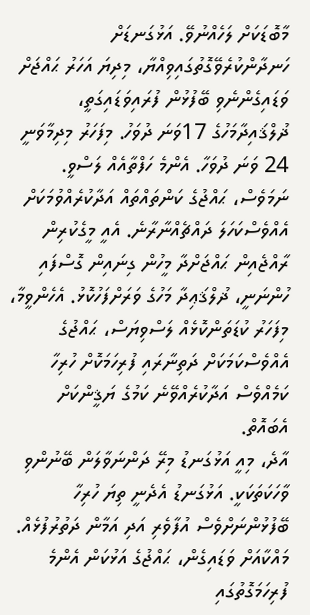މާބޮޑަކަށް ލަހެއްނުވޭ. އަޅުގަނޑަށް ހަނދާންކުރެވޭގޮތުގައިވިއްޔާ، މިދިޔަ އަހަރު ޙައްޖަށް ވަޑައިގެންނެވި ބޭފުޅުން ފުރައިވަޑައިގަތީ، ޛުލްޤައިދާމަހުގެ 17ވަނަ ދުވަހު. މިފަހަރު މިދިމާވަނީ 24 ވަނަ ދުވަހާ. އެންމެ ހަފްތާއެއް ލަސްވީ. ނަމަވެސް، ޙައްޖުގެ ކަންތައްތައް އަދާކުރެއްވުމަކަށް އެއްވެސްކަހަލަ ދައްޗެއްނާރާނެ. އެއީ މީގެކުރިން ރާއްޖެއިން ޙައްޖަށްދާ މީހުން ގިނައިން ގޮސްފައި ހުންނަނީ، ޛުލްޤަޢިދާ މަހުގެ ވަރަށްފަހުކޮޅު. އެހެންވީމާ، މިފަހަރު ކުޑަތަންކޮޅެއް ލަސްވިޔަސް، ޙައްޖުގެ އެއްވެސްކަމަކަށް ދަތިނާރައި ފުރިހަމަކޮށް ހުރިހާ ކަމެއްވެސް އަދާކުރެއްވޭނެ ކަމުގެ ޔަޤީންކަށް އެބައޮތް.
އާދެ، މިއީ އަޅުގަނޑު މިރޭ ދަންނަވާލަން ބޭނުންވި ވާހަކަތަކަކީ. އަޅުގަނޑު އެދެނީ ތިޔަ ހުރިހާ ބޭފުޅުންނަށްވެސް އުފާވެރި އަދި އަމާން ދަތުރުފުޅެއް. މައްކާއަށް ވަޑައިގެން، ޙައްޖުގެ އަޅުކަން އެންމެ ފުރިހަމަގޮތުގައި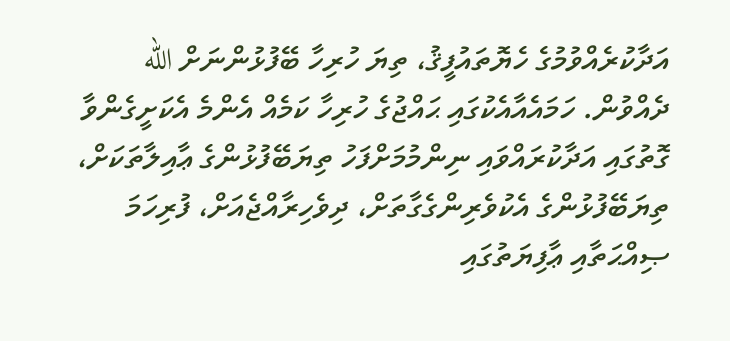އަދާކުރެއްވުމުގެ ހެޔޮތައުފީޤު، ތިޔަ ހުރިހާ ބޭފުޅުންނަށް الله ދެއްވުން. ހަމައެއާއެކުގައި ޙައްޖުގެ ހުރިހާ ކަމެއް އެންމެ އެކަށީގެންވާ ގޮތުގައި އަދާކުރައްވައި ނިންމުމަށްފަހު ތިޔަބޭފުޅުންގެ ޢާއިލާތަކަށް، ތިޔަބޭފުޅުންގެ އެކުވެރިންގެގާތަށް، ދިވެހިރާއްޖެއަށް، ފުރިހަމަ ޞިއްޙަތާއި ޢާފިޔަތުގައި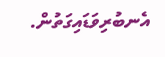އެނބުރިވަޑައިގަތުން.